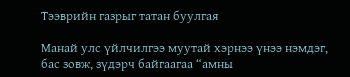Тээврийн газрыг татан буулгая

Манай улс үйлчилгээ муутай хэрнээ үнээ нэмдэг, бас зовж, зүдэрч байгаагаа “амны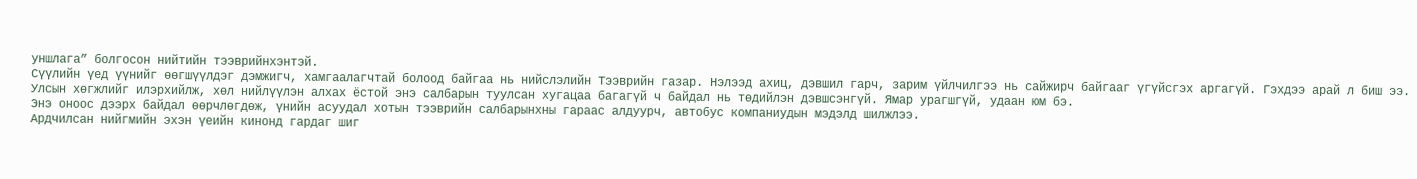уншлага” болгосон нийтийн тээврийнхэнтэй.
Сүүлийн үед үүнийг өөгшүүлдэг дэмжигч, хамгаалагчтай болоод байгаа нь нийслэлийн Тээврийн газар. Нэлээд ахиц, дэвшил гарч, зарим үйлчилгээ нь сайжирч байгааг үгүйсгэх аргагүй. Гэхдээ арай л биш ээ.
Улсын хөгжлийг илэрхийлж, хөл нийлүүлэн алхах ёстой энэ салбарын туулсан хугацаа багагүй ч байдал нь төдийлэн дэвшсэнгүй. Ямар урагшгүй, удаан юм бэ.
Энэ оноос дээрх байдал өөрчлөгдөж, үнийн асуудал хотын тээврийн салбарынхны гараас алдуурч, автобус компаниудын мэдэлд шилжлээ.
Ардчилсан нийгмийн эхэн үеийн кинонд гардаг шиг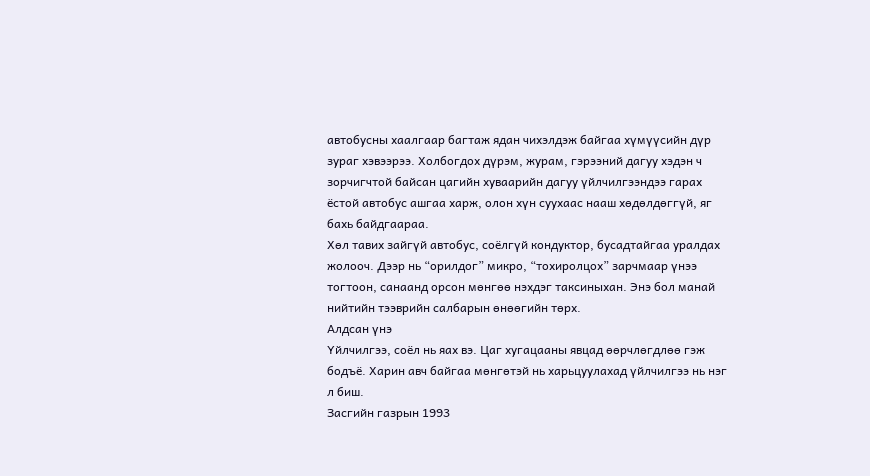автобусны хаалгаар багтаж ядан чихэлдэж байгаа хүмүүсийн дүр зураг хэвээрээ. Холбогдох дүрэм, журам, гэрээний дагуу хэдэн ч зорчигчтой байсан цагийн хуваарийн дагуу үйлчилгээндээ гарах ёстой автобус ашгаа харж, олон хүн суухаас нааш хөдөлдөггүй, яг бахь байдгаараа.
Хөл тавих зайгүй автобус, соёлгүй кондуктор, бусадтайгаа уралдах жолооч. Дээр нь “орилдог” микро, “тохиролцох” зарчмаар үнээ тогтоон, санаанд орсон мөнгөө нэхдэг таксиныхан. Энэ бол манай нийтийн тээврийн салбарын өнөөгийн төрх.
Алдсан үнэ
Үйлчилгээ, соёл нь яах вэ. Цаг хугацааны явцад өөрчлөгдлөө гэж бодъё. Харин авч байгаа мөнгөтэй нь харьцуулахад үйлчилгээ нь нэг л биш.
Засгийн газрын 1993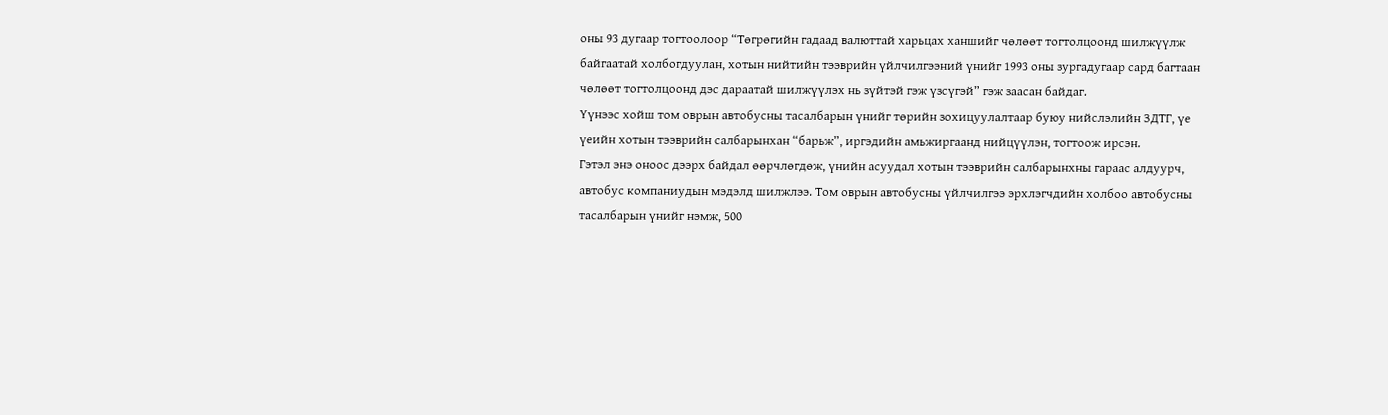оны 93 дугаар тогтоолоор “Төгрөгийн гадаад валюттай харьцах ханшийг чөлөөт тогтолцоонд шилжүүлж байгаатай холбогдуулан, хотын нийтийн тээврийн үйлчилгээний үнийг 1993 оны зургадугаар сард багтаан чөлөөт тогтолцоонд дэс дараатай шилжүүлэх нь зүйтэй гэж үзсүгэй” гэж заасан байдаг.
Үүнээс хойш том оврын автобусны тасалбарын үнийг төрийн зохицуулалтаар буюу нийслэлийн ЗДТГ, үе үеийн хотын тээврийн салбарынхан “барьж”, иргэдийн амьжиргаанд нийцүүлэн, тогтоож ирсэн.
Гэтэл энэ оноос дээрх байдал өөрчлөгдөж, үнийн асуудал хотын тээврийн салбарынхны гараас алдуурч, автобус компаниудын мэдэлд шилжлээ. Том оврын автобусны үйлчилгээ эрхлэгчдийн холбоо автобусны тасалбарын үнийг нэмж, 500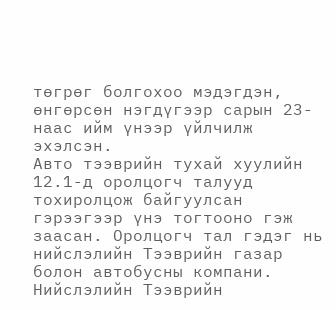төгрөг болгохоо мэдэгдэн, өнгөрсөн нэгдүгээр сарын 23-наас ийм үнээр үйлчилж эхэлсэн.
Авто тээврийн тухай хуулийн 12.1-д оролцогч талууд тохиролцож байгуулсан гэрээгээр үнэ тогтооно гэж заасан. Оролцогч тал гэдэг нь нийслэлийн Тээврийн газар болон автобусны компани.
Нийслэлийн Тээврийн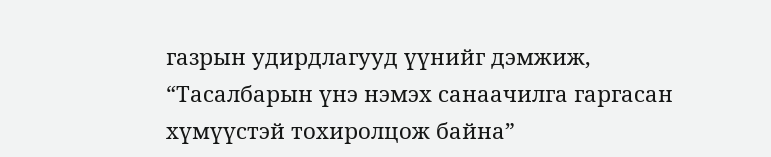газрын удирдлагууд үүнийг дэмжиж, “Тасалбарын үнэ нэмэх санаачилга гаргасан хүмүүстэй тохиролцож байна”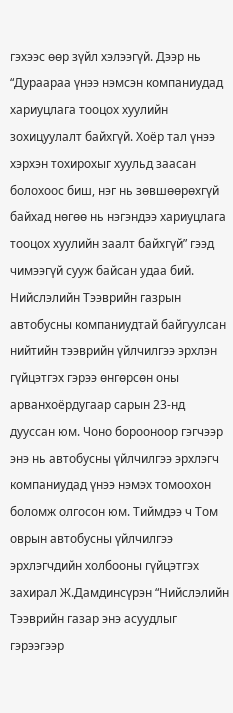гэхээс өөр зүйл хэлээгүй. Дээр нь “Дураараа үнээ нэмсэн компаниудад хариуцлага тооцох хуулийн зохицуулалт байхгүй. Хоёр тал үнээ хэрхэн тохирохыг хуульд заасан болохоос биш, нэг нь зөвшөөрөхгүй байхад нөгөө нь нэгэндээ хариуцлага тооцох хуулийн заалт байхгүй” гээд чимээгүй сууж байсан удаа бий.
Нийслэлийн Тээврийн газрын автобусны компаниудтай байгуулсан нийтийн тээврийн үйлчилгээ эрхлэн гүйцэтгэх гэрээ өнгөрсөн оны арванхоёрдугаар сарын 23-нд дууссан юм. Чоно борооноор гэгчээр энэ нь автобусны үйлчилгээ эрхлэгч компаниудад үнээ нэмэх томоохон боломж олгосон юм. Тиймдээ ч Том оврын автобусны үйлчилгээ эрхлэгчдийн холбооны гүйцэтгэх захирал Ж.Дамдинсүрэн “Нийслэлийн Тээврийн газар энэ асуудлыг гэрээгээр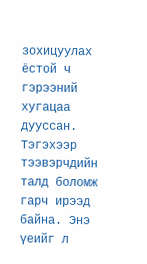зохицуулах ёстой ч гэрээний хугацаа дууссан. Тэгэхээр тээвэрчдийн талд боломж гарч ирээд байна. Энэ үеийг л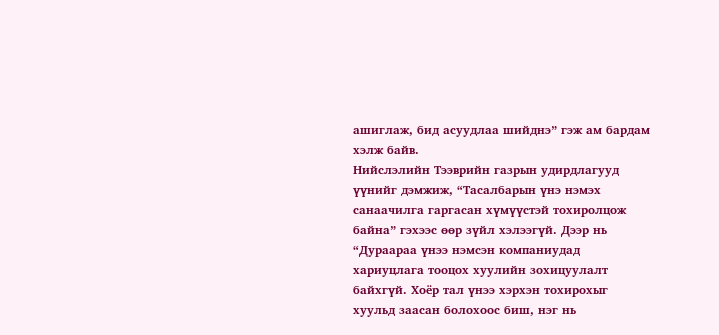ашиглаж, бид асуудлаа шийднэ” гэж ам бардам хэлж байв.
Нийслэлийн Тээврийн газрын удирдлагууд үүнийг дэмжиж, “Тасалбарын үнэ нэмэх санаачилга гаргасан хүмүүстэй тохиролцож байна” гэхээс өөр зүйл хэлээгүй. Дээр нь “Дураараа үнээ нэмсэн компаниудад хариуцлага тооцох хуулийн зохицуулалт байхгүй. Хоёр тал үнээ хэрхэн тохирохыг хуульд заасан болохоос биш, нэг нь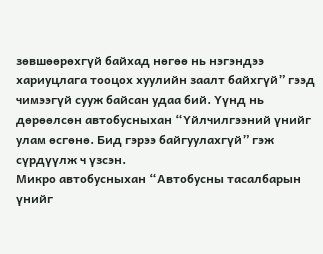зөвшөөрөхгүй байхад нөгөө нь нэгэндээ хариуцлага тооцох хуулийн заалт байхгүй” гээд чимээгүй сууж байсан удаа бий. Үүнд нь дөрөөлсөн автобусныхан “Үйлчилгээний үнийг улам өсгөнө. Бид гэрээ байгуулахгүй” гэж сүрдүүлж ч үзсэн.
Микро автобусныхан “Автобусны тасалбарын үнийг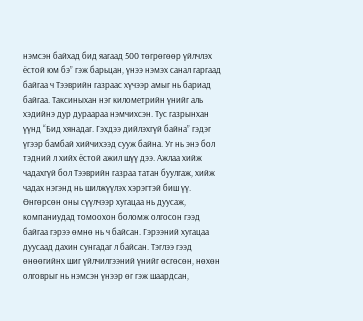нэмсэн байхад бид яагаад 500 төгрөгөөр үйлчлэх ёстой юм бэ” гэж барьцан, үнээ нэмэх санал гаргаад байгаа ч Тээврийн газраас хүчээр амыг нь бариад байгаа. Таксиныхан нэг километрийн үнийг аль хэдийнэ дур дураараа нэмчихсэн. Тус газрынхан үүнд “Бид хянадаг. Гэхдээ дийлэхгүй байна” гэдэг үгээр бамбай хийчихээд сууж байна. Уг нь энэ бол тэдний л хийх ёстой ажил шүү дээ. Ажлаа хийж чадахгүй бол Тээврийн газраа татан буулгаж, хийж чадах нэгэнд нь шилжүүлэх хэрэгтэй биш үү.
Өнгөрсөн оны сүүлчээр хугацаа нь дуусаж, компаниудад томоохон боломж олгосон гээд байгаа гэрээ өмнө нь ч байсан. Гэрээний хугацаа дуусаад дахин сунгадаг л байсан. Тэглээ гээд өнөөгийнх шиг үйлчилгээний үнийг өсгөсөн, нөхөн олговрыг нь нэмсэн үнээр өг гэж шаардсан,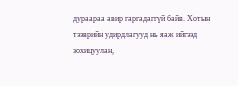дураараа авир гаргадаггүй байв. Хотын тээврийн удирдлагууд нь яаж ийгээд зохицуулан,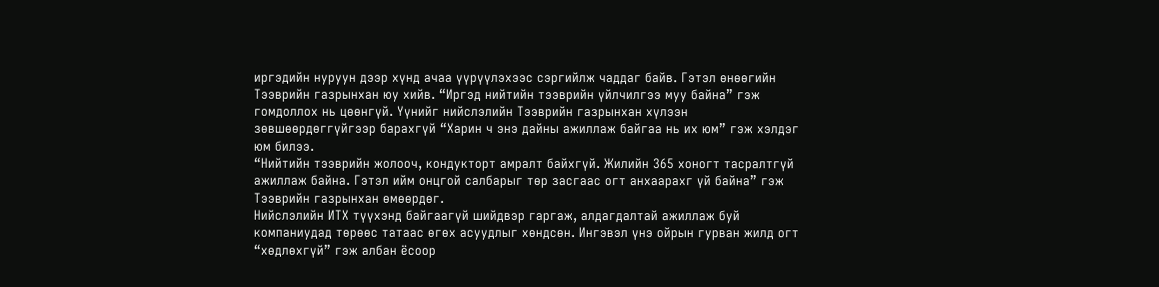иргэдийн нуруун дээр хүнд ачаа үүрүүлэхээс сэргийлж чаддаг байв. Гэтэл өнөөгийн Тээврийн газрынхан юу хийв. “Иргэд нийтийн тээврийн үйлчилгээ муу байна” гэж гомдоллох нь цөөнгүй. Үүнийг нийслэлийн Тээврийн газрынхан хүлээн зөвшөөрдөггүйгээр барахгүй “Харин ч энэ дайны ажиллаж байгаа нь их юм” гэж хэлдэг юм билээ.
“Нийтийн тээврийн жолооч, кондукторт амралт байхгүй. Жилийн 365 хоногт тасралтгүй ажиллаж байна. Гэтэл ийм онцгой салбарыг төр засгаас огт анхаарахг үй байна” гэж Тээврийн газрынхан өмөөрдөг.
Нийслэлийн ИТХ түүхэнд байгаагүй шийдвэр гаргаж, алдагдалтай ажиллаж буй компаниудад төрөөс татаас өгөх асуудлыг хөндсөн. Ингэвэл үнэ ойрын гурван жилд огт “хөдлөхгүй” гэж албан ёсоор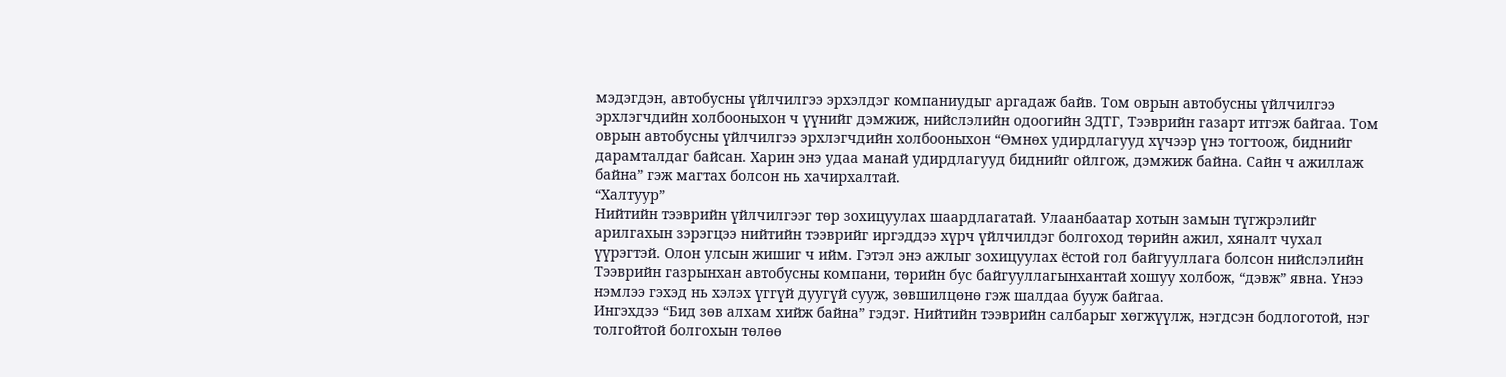мэдэгдэн, автобусны үйлчилгээ эрхэлдэг компаниудыг аргадаж байв. Том оврын автобусны үйлчилгээ эрхлэгчдийн холбооныхон ч үүнийг дэмжиж, нийслэлийн одоогийн ЗДТГ, Тээврийн газарт итгэж байгаа. Том оврын автобусны үйлчилгээ эрхлэгчдийн холбооныхон “Өмнөх удирдлагууд хүчээр үнэ тогтоож, биднийг дарамталдаг байсан. Харин энэ удаа манай удирдлагууд биднийг ойлгож, дэмжиж байна. Сайн ч ажиллаж байна” гэж магтах болсон нь хачирхалтай.
“Халтуур”
Нийтийн тээврийн үйлчилгээг төр зохицуулах шаардлагатай. Улаанбаатар хотын замын түгжрэлийг арилгахын зэрэгцээ нийтийн тээврийг иргэддээ хүрч үйлчилдэг болгоход төрийн ажил, хяналт чухал үүрэгтэй. Олон улсын жишиг ч ийм. Гэтэл энэ ажлыг зохицуулах ёстой гол байгууллага болсон нийслэлийн Тээврийн газрынхан автобусны компани, төрийн бус байгууллагынхантай хошуу холбож, “дэвж” явна. Үнээ нэмлээ гэхэд нь хэлэх үггүй дуугүй сууж, зөвшилцөнө гэж шалдаа бууж байгаа.
Ингэхдээ “Бид зөв алхам хийж байна” гэдэг. Нийтийн тээврийн салбарыг хөгжүүлж, нэгдсэн бодлоготой, нэг толгойтой болгохын төлөө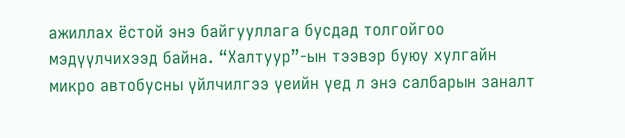ажиллах ёстой энэ байгууллага бусдад толгойгоо мэдүүлчихээд байна. “Халтуур”-ын тээвэр буюу хулгайн микро автобусны үйлчилгээ үеийн үед л энэ салбарын заналт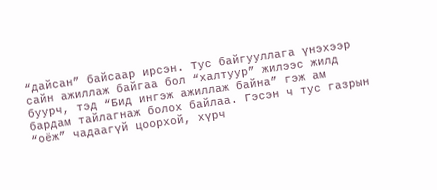“дайсан” байсаар ирсэн. Тус байгууллага үнэхээр сайн ажиллаж байгаа бол “халтуур” жилээс жилд буурч, тэд “Бид ингэж ажиллаж байна” гэж ам бардам тайлагнаж болох байлаа. Гэсэн ч тус газрын “оёж” чадаагүй цоорхой, хүрч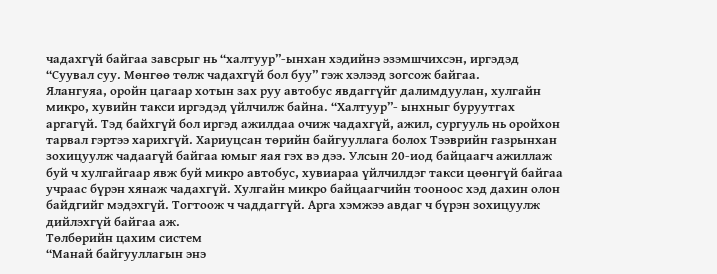чадахгүй байгаа завсрыг нь “халтуур”-ынхан хэдийнэ эзэмшчихсэн, иргэдэд “Суувал суу. Мөнгөө төлж чадахгүй бол буу” гэж хэлээд зогсож байгаа.
Ялангуяа, оройн цагаар хотын зах руу автобус явдаггүйг далимдуулан, хулгайн микро, хувийн такси иргэдэд үйлчилж байна. “Халтуур”- ынхныг буруутгах аргагүй. Тэд байхгүй бол иргэд ажилдаа очиж чадахгүй, ажил, сургууль нь оройхон тарвал гэртээ харихгүй. Хариуцсан төрийн байгууллага болох Тээврийн газрынхан зохицуулж чадаагүй байгаа юмыг яая гэх вэ дээ. Улсын 20-иод байцаагч ажиллаж буй ч хулгайгаар явж буй микро автобус, хувиараа үйлчилдэг такси цөөнгүй байгаа учраас бүрэн хянаж чадахгүй. Хулгайн микро байцаагчийн тооноос хэд дахин олон байдгийг мэдэхгүй. Тогтоож ч чаддаггүй. Арга хэмжээ авдаг ч бүрэн зохицуулж дийлэхгүй байгаа аж.
Төлбөрийн цахим систем
“Манай байгууллагын энэ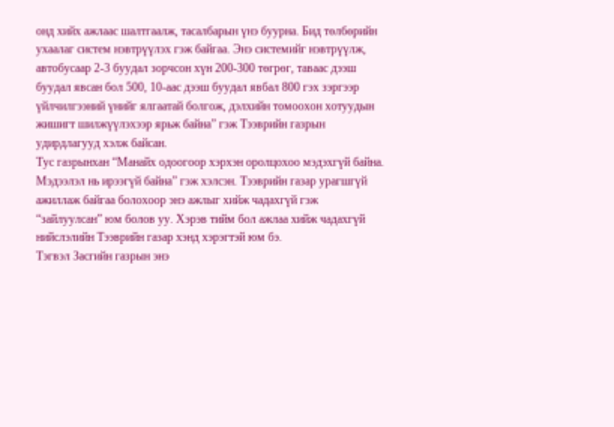онд хийх ажлаас шалтгаалж, тасалбарын үнэ буурна. Бид төлбөрийн ухаалаг систем нэвтрүүлэх гэж байгаа. Энэ системийг нэвтрүүлж, автобусаар 2-3 буудал зорчсон хүн 200-300 төгрөг, таваас дээш буудал явсан бол 500, 10-аас дээш буудал явбал 800 гэх зэргээр үйлчилгээний үнийг ялгаатай болгож, дэлхийн томоохон хотуудын жишигт шилжүүлэхээр ярьж байна” гэж Тээврийн газрын удирдлагууд хэлж байсан.
Тус газрынхан “Манайх одоогоор хэрхэн оролцохоо мэдэхгүй байна. Мэдээлэл нь ирээгүй байна” гэж хэлсэн. Тээврийн газар урагшгүй ажиллаж байгаа болохоор энэ ажлыг хийж чадахгүй гэж “зайлуулсан” юм болов уу. Хэрэв тийм бол ажлаа хийж чадахгүй нийслэлийн Тээврийн газар хэнд хэрэгтэй юм бэ.
Тэгвэл Засгийн газрын энэ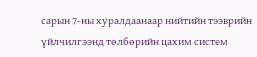сарын 7-ны хуралдаанаар нийтийн тээврийн үйлчилгээнд төлбөрийн цахим систем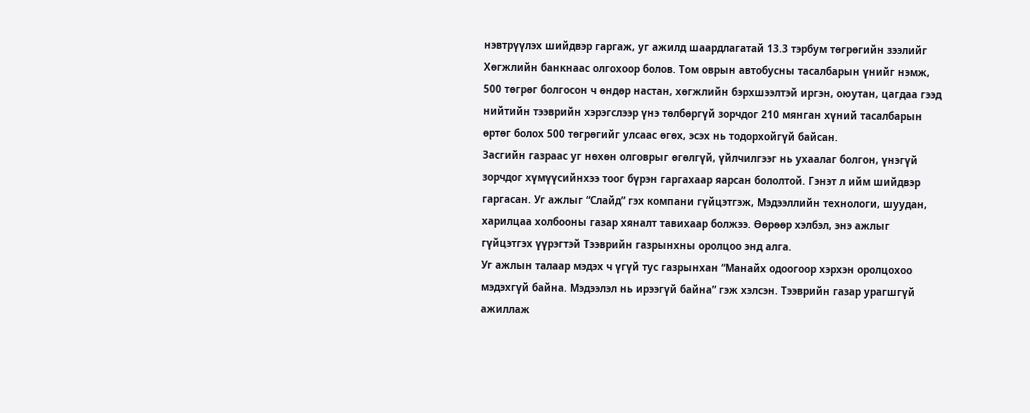нэвтрүүлэх шийдвэр гаргаж, уг ажилд шаардлагатай 13.3 тэрбум төгрөгийн зээлийг Хөгжлийн банкнаас олгохоор болов. Том оврын автобусны тасалбарын үнийг нэмж, 500 төгрөг болгосон ч өндөр настан, хөгжлийн бэрхшээлтэй иргэн, оюутан, цагдаа гээд нийтийн тээврийн хэрэгслээр үнэ төлбөргүй зорчдог 210 мянган хүний тасалбарын өртөг болох 500 төгрөгийг улсаас өгөх, эсэх нь тодорхойгүй байсан.
Засгийн газраас уг нөхөн олговрыг өгөлгүй, үйлчилгээг нь ухаалаг болгон, үнэгүй зорчдог хүмүүсийнхээ тоог бүрэн гаргахаар яарсан бололтой. Гэнэт л ийм шийдвэр гаргасан. Уг ажлыг “Слайд” гэх компани гүйцэтгэж, Мэдээллийн технологи, шуудан, харилцаа холбооны газар хяналт тавихаар болжээ. Өөрөөр хэлбэл, энэ ажлыг гүйцэтгэх үүрэгтэй Тээврийн газрынхны оролцоо энд алга.
Уг ажлын талаар мэдэх ч үгүй тус газрынхан “Манайх одоогоор хэрхэн оролцохоо мэдэхгүй байна. Мэдээлэл нь ирээгүй байна” гэж хэлсэн. Тээврийн газар урагшгүй ажиллаж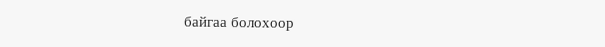байгаа болохоор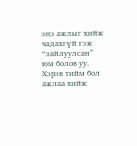энэ ажлыг хийж чадахгүй гэж “зайлуулсан” юм болов уу. Хэрэв тийм бол ажлаа хийж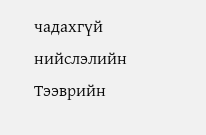чадахгүй нийслэлийн Тээврийн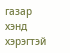газар хэнд хэрэгтэй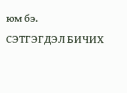юм бэ.
СЭТГЭГДЭЛ БИЧИХ